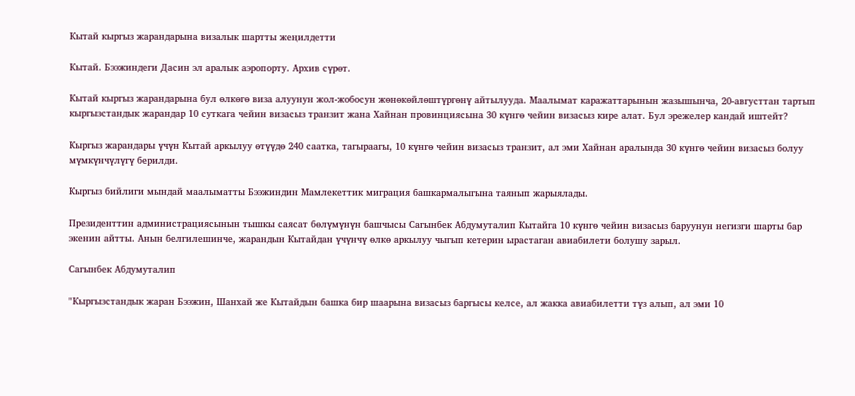Кытай кыргыз жарандарына визалык шартты жеңилдетти

Кытай. Бээжиндеги Дасин эл аралык аэропорту. Архив сүрөт.

Кытай кыргыз жарандарына бул өлкөгө виза алуунун жол-жобосун жөнөкөйлөштүргөнү айтылууда. Маалымат каражаттарынын жазышынча, 20-августтан тартып кыргызстандык жарандар 10 суткага чейин визасыз транзит жана Хайнан провинциясына 30 күнгө чейин визасыз кире алат. Бул эрежелер кандай иштейт?

Кыргыз жарандары үчүн Кытай аркылуу өтүүдө 240 саатка, тагыраагы, 10 күнгө чейин визасыз транзит, ал эми Хайнан аралында 30 күнгө чейин визасыз болуу мүмкүнчүлүгү берилди.

Кыргыз бийлиги мындай маалыматты Бээжиндин Мамлекеттик миграция башкармалыгына таянып жарыялады.

Президенттин администрациясынын тышкы саясат бөлүмүнүн башчысы Сагынбек Абдумуталип Кытайга 10 күнгө чейин визасыз баруунун негизги шарты бар экенин айтты. Анын белгилешинче, жарандын Кытайдан үчүнчү өлкө аркылуу чыгып кетерин ырастаган авиабилети болушу зарыл.

Сагынбек Абдумуталип

"Кыргызстандык жаран Бээжин, Шанхай же Кытайдын башка бир шаарына визасыз баргысы келсе, ал жакка авиабилетти түз алып, ал эми 10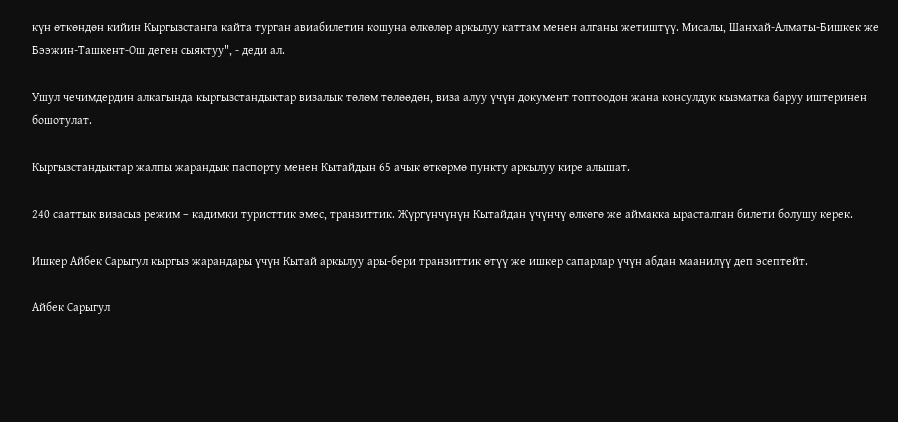күн өткөндөн кийин Кыргызстанга кайта турган авиабилетин кошуна өлкөлөр аркылуу каттам менен алганы жетиштүү. Мисалы, Шанхай-Алматы-Бишкек же Бээжин-Ташкент-Ош деген сыяктуу", - деди ал.

Ушул чечимдердин алкагында кыргызстандыктар визалык төлөм төлөөдөн, виза алуу үчүн документ топтоодон жана консулдук кызматка баруу иштеринен бошотулат.

Кыргызстандыктар жалпы жарандык паспорту менен Кытайдын 65 ачык өткөрмө пункту аркылуу кире алышат.

240 сааттык визасыз режим – кадимки туристтик эмес, транзиттик. Жүргүнчүнүн Кытайдан үчүнчү өлкөгө же аймакка ырасталган билети болушу керек.

Ишкер Айбек Сарыгул кыргыз жарандары үчүн Кытай аркылуу ары-бери транзиттик өтүү же ишкер сапарлар үчүн абдан маанилүү деп эсептейт.

Айбек Сарыгул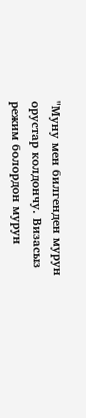"Муну мен билгенден мурун орустар колдончу. Визасыз режим болордон мурун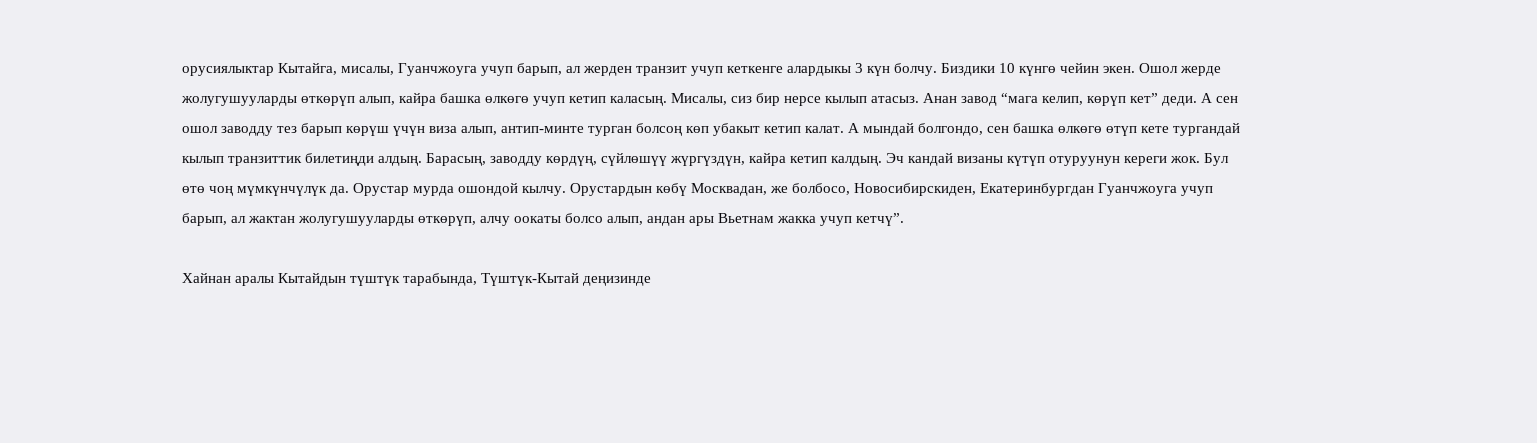орусиялыктар Кытайга, мисалы, Гуанчжоуга учуп барып, ал жерден транзит учуп кеткенге алардыкы 3 күн болчу. Биздики 10 күнгө чейин экен. Ошол жерде жолугушууларды өткөрүп алып, кайра башка өлкөгө учуп кетип каласың. Мисалы, сиз бир нерсе кылып атасыз. Анан завод “мага келип, көрүп кет” деди. А сен ошол заводду тез барып көрүш үчүн виза алып, антип-минте турган болсоң көп убакыт кетип калат. А мындай болгондо, сен башка өлкөгө өтүп кете тургандай кылып транзиттик билетиңди алдың. Барасың, заводду көрдүң, сүйлөшүү жүргүздүн, кайра кетип калдың. Эч кандай визаны күтүп отуруунун кереги жок. Бул өтө чоң мүмкүнчүлүк да. Орустар мурда ошондой кылчу. Орустардын көбү Москвадан, же болбосо, Новосибирскиден, Екатеринбургдан Гуанчжоуга учуп барып, ал жактан жолугушууларды өткөрүп, алчу оокаты болсо алып, андан ары Вьетнам жакка учуп кетчү”.

Хайнан аралы Кытайдын түштүк тарабында, Түштүк-Кытай деңизинде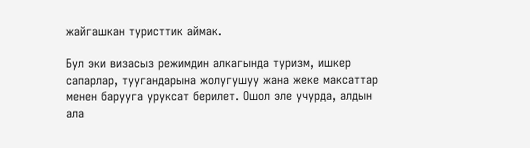жайгашкан туристтик аймак.

Бул эки визасыз режимдин алкагында туризм, ишкер сапарлар, туугандарына жолугушуу жана жеке максаттар менен барууга уруксат берилет. Ошол эле учурда, алдын ала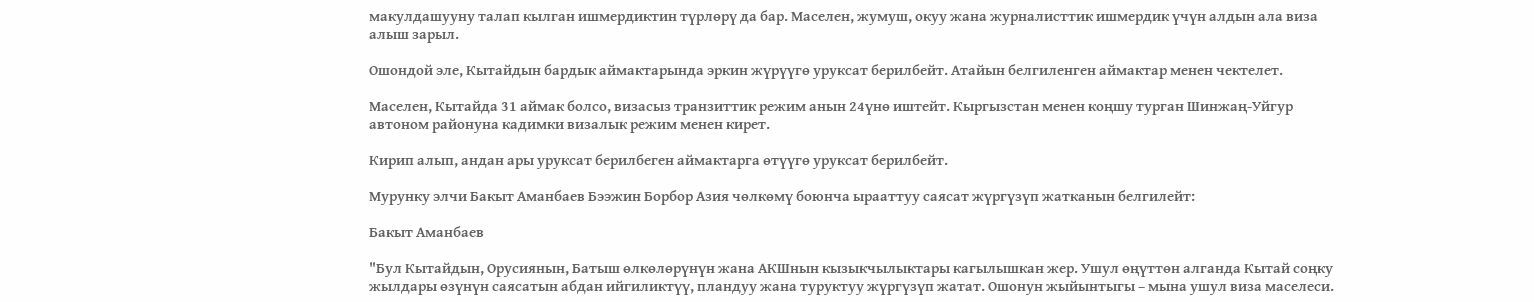макулдашууну талап кылган ишмердиктин түрлөрү да бар. Маселен, жумуш, окуу жана журналисттик ишмердик үчүн алдын ала виза алыш зарыл.

Ошондой эле, Кытайдын бардык аймактарында эркин жүрүүгө уруксат берилбейт. Атайын белгиленген аймактар менен чектелет.

Маселен, Кытайда 31 аймак болсо, визасыз транзиттик режим анын 24үнө иштейт. Кыргызстан менен коңшу турган Шинжаң-Уйгур автоном районуна кадимки визалык режим менен кирет.

Кирип алып, андан ары уруксат берилбеген аймактарга өтүүгө уруксат берилбейт.

Мурунку элчи Бакыт Аманбаев Бээжин Борбор Азия чөлкөмү боюнча ырааттуу саясат жүргүзүп жатканын белгилейт:

Бакыт Аманбаев

"Бул Кытайдын, Орусиянын, Батыш өлкөлөрүнүн жана АКШнын кызыкчылыктары кагылышкан жер. Ушул өңүттөн алганда Кытай соңку жылдары өзүнүн саясатын абдан ийгиликтүү, пландуу жана туруктуу жүргүзүп жатат. Ошонун жыйынтыгы – мына ушул виза маселеси.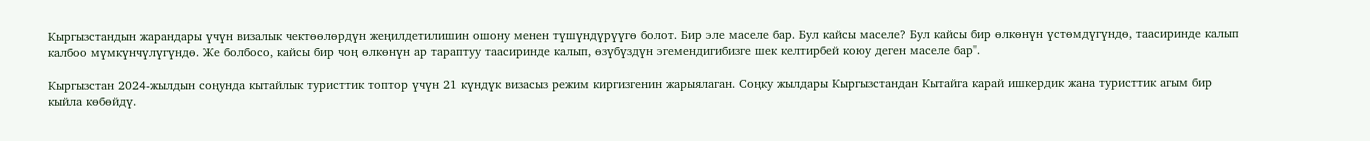Кыргызстандын жарандары үчүн визалык чектөөлөрдүн жеңилдетилишин ошону менен түшүндүрүүгө болот. Бир эле маселе бар. Бул кайсы маселе? Бул кайсы бир өлкөнүн үстөмдүгүндө, таасиринде калып калбоо мүмкүнчүлүгүндө. Же болбосо, кайсы бир чоң өлкөнүн ар тараптуу таасиринде калып, өзүбүздүн эгемендигибизге шек келтирбей коюу деген маселе бар".

Кыргызстан 2024-жылдын соңунда кытайлык туристтик топтор үчүн 21 күндүк визасыз режим киргизгенин жарыялаган. Соңку жылдары Кыргызстандан Кытайга карай ишкердик жана туристтик агым бир кыйла көбөйдү.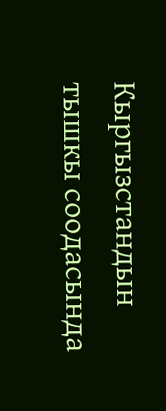Кыргызстандын тышкы соодасында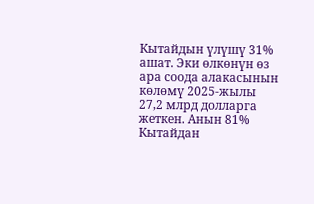Кытайдын үлүшү 31% ашат. Эки өлкөнүн өз ара соода алакасынын көлөмү 2025-жылы 27,2 млрд долларга жеткен. Анын 81% Кытайдан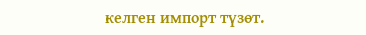келген импорт түзөт.